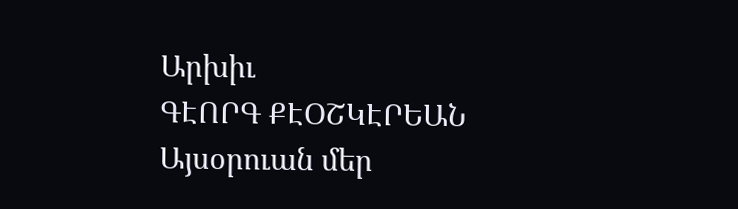Արխիւ
ԳԷՈՐԳ ՔԷՕՇԿԷՐԵԱՆ
Այսօրուան մեր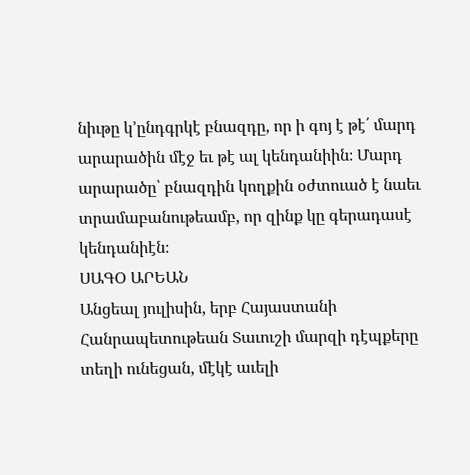նիւթը կ՚ընդգրկէ բնազդը, որ ի գոյ է թէ՛ մարդ արարածին մէջ եւ թէ ալ կենդանիին։ Մարդ արարածը՝ բնազդին կողքին օժտուած է նաեւ տրամաբանութեամբ, որ զինք կը գերադասէ կենդանիէն։
ՍԱԳՕ ԱՐԵԱՆ
Անցեալ յուլիսին, երբ Հայաստանի Հանրապետութեան Տաւուշի մարզի դէպքերը տեղի ունեցան, մէկէ աւելի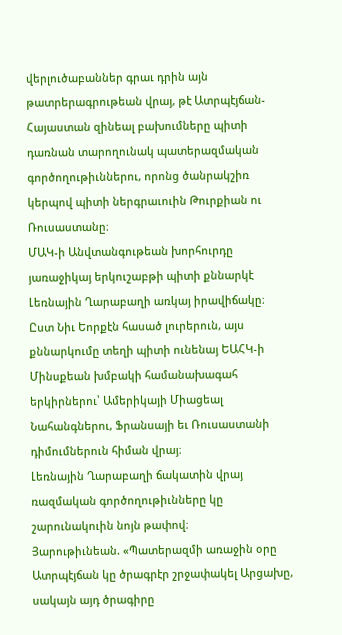վերլուծաբաններ գրաւ դրին այն թատրերագրութեան վրայ, թէ Ատրպէյճան-Հայաստան զինեալ բախումները պիտի դառնան տարողունակ պատերազմական գործողութիւններու, որոնց ծանրակշիռ կերպով պիտի ներգրաւուին Թուրքիան ու Ռուսաստանը։
ՄԱԿ-ի Անվտանգութեան խորհուրդը յառաջիկայ երկուշաբթի պիտի քննարկէ Լեռնային Ղարաբաղի առկայ իրավիճակը։ Ըստ Նիւ Եորքէն հասած լուրերուն, այս քննարկումը տեղի պիտի ունենայ ԵԱՀԿ-ի Մինսքեան խմբակի համանախագահ երկիրներու՝ Ամերիկայի Միացեալ Նահանգներու, Ֆրանսայի եւ Ռուսաստանի դիմումներուն հիման վրայ։
Լեռնային Ղարաբաղի ճակատին վրայ ռազմական գործողութիւնները կը շարունակուին նոյն թափով։
Յարութիւնեան. «Պատերազմի առաջին օրը Ատրպէյճան կը ծրագրէր շրջափակել Արցախը, սակայն այդ ծրագիրը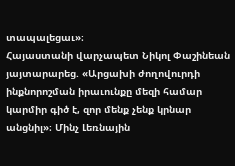տապալեցաւ»։
Հայաստանի վարչապետ Նիկոլ Փաշինեան յայտարարեց. «Արցախի ժողովուրդի ինքնորոշման իրաւունքը մեզի համար կարմիր գիծ է, զոր մենք չենք կրնար անցնիլ»։ Մինչ Լեռնային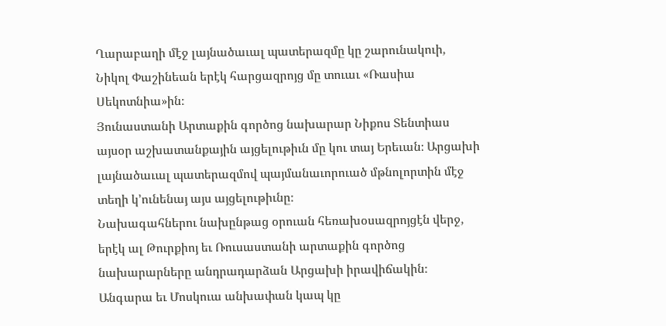Ղարաբաղի մէջ լայնածաւալ պատերազմը կը շարունակուի, Նիկոլ Փաշինեան երէկ հարցազրոյց մը տուաւ «Ռասիա Սեկոտնիա»ին։
Յունաստանի Արտաքին գործոց նախարար Նիքոս Տենտիաս այսօր աշխատանքային այցելութիւն մը կու տայ Երեւան։ Արցախի լայնածաւալ պատերազմով պայմանաւորուած մթնոլորտին մէջ տեղի կ՚ունենայ այս այցելութիւնը։
Նախագահներու նախընթաց օրուան հեռախօսազրոյցէն վերջ, երէկ ալ Թուրքիոյ եւ Ռուսաստանի արտաքին գործոց նախարարները անդրադարձան Արցախի իրավիճակին։
Անգարա եւ Մոսկուա անխափան կապ կը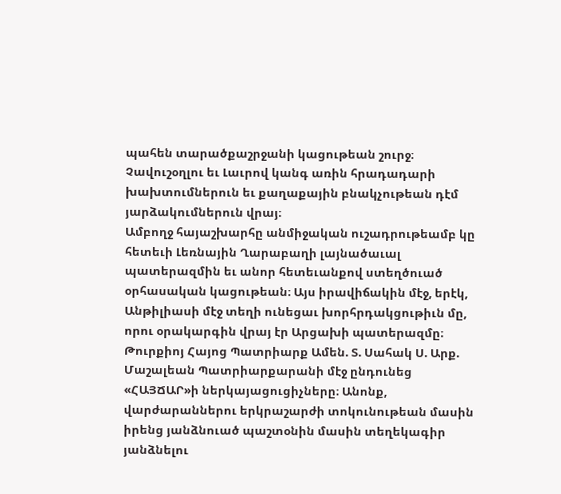պահեն տարածքաշրջանի կացութեան շուրջ։ Չավուշօղլու եւ Լաւրով կանգ առին հրադադարի խախտումներուն եւ քաղաքային բնակչութեան դէմ յարձակումներուն վրայ։
Ամբողջ հայաշխարհը անմիջական ուշադրութեամբ կը հետեւի Լեռնային Ղարաբաղի լայնածաւալ պատերազմին եւ անոր հետեւանքով ստեղծուած օրհասական կացութեան։ Այս իրավիճակին մէջ, երէկ, Անթիլիասի մէջ տեղի ունեցաւ խորհրդակցութիւն մը, որու օրակարգին վրայ էր Արցախի պատերազմը։
Թուրքիոյ Հայոց Պատրիարք Ամեն. Տ. Սահակ Ս. Արք. Մաշալեան Պատրիարքարանի մէջ ընդունեց «ՀԱՅՃԱՐ»ի ներկայացուցիչները։ Անոնք, վարժարաններու երկրաշարժի տոկունութեան մասին իրենց յանձնուած պաշտօնին մասին տեղեկագիր յանձնելու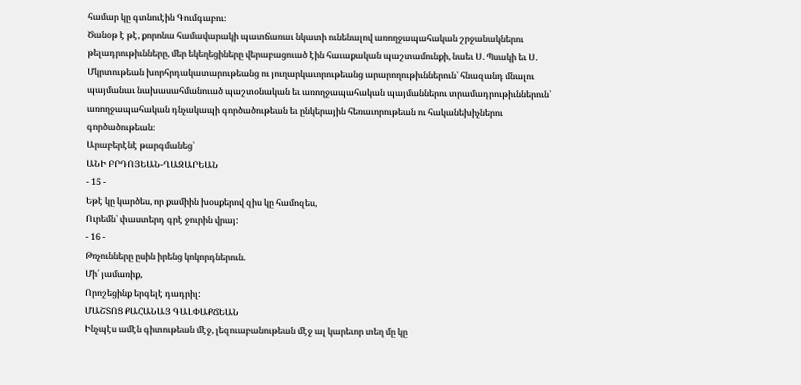համար կը գտնուէին Գումգաբու։
Ծանօթ է թէ, քորոնա համավարակի պատճառաւ նկատի ունենալով առողջապահական շրջանակներու թելադրութիւնները, մեր եկեղեցիները վերաբացուած էին հաւաքական պաշտամունքի, նաեւ Ս. Պսակի եւ Ս. Մկրտութեան խորհրդակատարութեանց ու յուղարկաւորութեանց արարողութիւններուն՝ հնազանդ մնալու պայմանաւ նախասահմանուած պաշտօնական եւ առողջապահական պայմաններու տրամադրութիւններուն՝ առողջապահական դնչակապի գործածութեան եւ ընկերային հեռաւորութեան ու հականեխիչներու գործածութեան։
Արաբերէնէ թարգմանեց՝
ԱՆԻ ԲՐԴՈՅԵԱՆ-ՂԱԶԱՐԵԱՆ
- 15 -
Եթէ կը կարծես, որ քամիին խօսքերով զիս կը համոզես,
Ուրեմն՝ փաստերդ գրէ ջուրին վրայ:
- 16 -
Թռչունները ըսին իրենց կոկորդներուն.
Մի՛ յամառիք,
Որոշեցինք երգելէ դադրիլ:
ՄԱՇՏՈՑ ՔԱՀԱՆԱՅ ԳԱԼՓԱՔՃԵԱՆ
Ինչպէս ամէն գիտութեան մէջ, լեզուաբանութեան մէջ ալ կարեւոր տեղ մը կը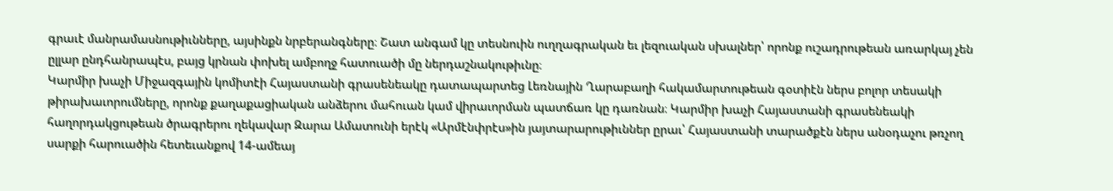գրաւէ մանրամասնութիւնները, այսինքն նրբերանգները։ Շատ անգամ կը տեսնուին ուղղագրական եւ լեզուական սխալներ՝ որոնք ուշադրութեան առարկայ չեն ըլլար ընդհանրապէս, բայց կրնան փոխել ամբողջ հատուածի մը ներդաշնակութիւնը։
Կարմիր խաչի Միջազգային կոմիտէի Հայաստանի գրասենեակը դատապարտեց Լեռնային Ղարաբաղի հակամարտութեան գօտիէն ներս բոլոր տեսակի թիրախաւորումները, որոնք քաղաքացիական անձերու մահուան կամ վիրաւորման պատճառ կը դառնան։ Կարմիր խաչի Հայաստանի գրասենեակի հաղորդակցութեան ծրագրերու ղեկավար Զարա Ամատունի երէկ «Արմէնփրէս»ին յայտարարութիւններ ըրաւ՝ Հայաստանի տարածքէն ներս անօդաչու թռչող սարքի հարուածին հետեւանքով 14-ամեայ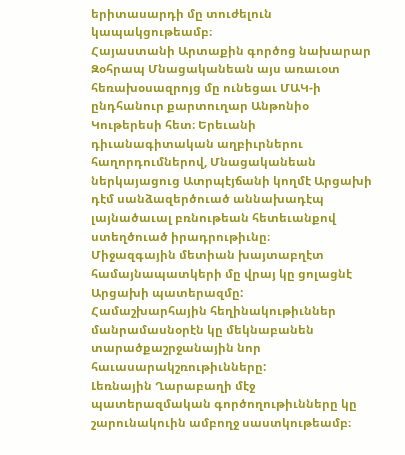երիտասարդի մը տուժելուն կապակցութեամբ։
Հայաստանի Արտաքին գործոց նախարար Զօհրապ Մնացականեան այս առաւօտ հեռախօսազրոյց մը ունեցաւ ՄԱԿ-ի ընդհանուր քարտուղար Անթոնիօ Կութերեսի հետ։ Երեւանի դիւանագիտական աղբիւրներու հաղորդումներով, Մնացականեան ներկայացուց Ատրպէյճանի կողմէ Արցախի դէմ սանձազերծուած աննախադէպ լայնածաւալ բռնութեան հետեւանքով ստեղծուած իրադրութիւնը։
Միջազգային մետիան խայտաբղէտ համայնապատկերի մը վրայ կը ցոլացնէ Արցախի պատերազմը:
Համաշխարհային հեղինակութիւններ մանրամասնօրէն կը մեկնաբանեն տարածքաշրջանային նոր հաւասարակշռութիւնները:
Լեռնային Ղարաբաղի մէջ պատերազմական գործողութիւնները կը շարունակուին ամբողջ սաստկութեամբ։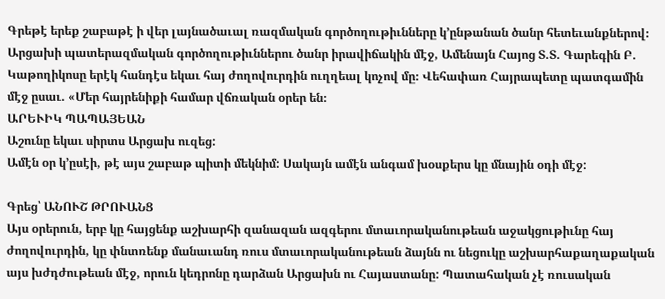Գրեթէ երեք շաբաթէ ի վեր լայնածաւալ ռազմական գործողութիւնները կ՚ընթանան ծանր հետեւանքներով։
Արցախի պատերազմական գործողութիւններու ծանր իրավիճակին մէջ, Ամենայն Հայոց Տ.Տ. Գարեգին Բ. Կաթողիկոսը երէկ հանդէս եկաւ հայ ժողովուրդին ուղղեալ կոչով մը։ Վեհափառ Հայրապետը պատգամին մէջ ըսաւ. «Մեր հայրենիքի համար վճռական օրեր են։
ԱՐԵՒԻԿ ՊԱՊԱՅԵԱՆ
Աշունը եկաւ սիրտս Արցախ ուզեց:
Ամէն օր կ՚ըսէի, թէ այս շաբաթ պիտի մեկնիմ: Սակայն ամէն անգամ խօսքերս կը մնային օդի մէջ:

Գրեց՝ ԱՆՈՒՇ ԹՐՈՒԱՆՑ
Այս օրերուն, երբ կը հայցենք աշխարհի զանազան ազգերու մտաւորականութեան աջակցութիւնը հայ ժողովուրդին, կը փնտռենք մանաւանդ ռուս մտաւորականութեան ձայնն ու նեցուկը աշխարհաքաղաքական այս խժդժութեան մէջ, որուն կեդրոնը դարձան Արցախն ու Հայաստանը: Պատահական չէ ռուսական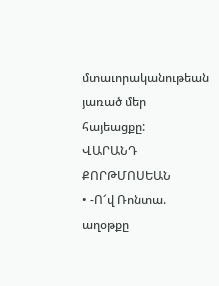մտաւորականութեան յառած մեր հայեացքը:
ՎԱՐԱՆԴ ՔՈՐԹՄՈՍԵԱՆ
• -Ո՜վ Ռոնտա. աղօթքը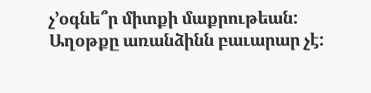չ՚օգնե՞ր միտքի մաքրութեան:
Աղօթքը առանձինն բաւարար չէ: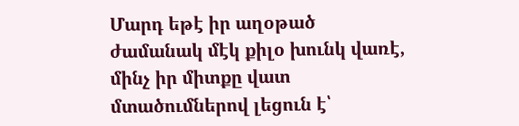Մարդ եթէ իր աղօթած ժամանակ մէկ քիլօ խունկ վառէ, մինչ իր միտքը վատ մտածումներով լեցուն է՝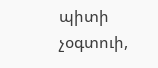պիտի չօգտուի,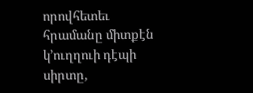որովհետեւ հրամանը միտքէն կ՚ուղղուի դէպի սիրտը,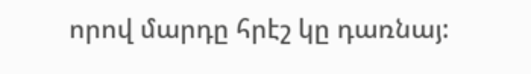որով մարդը հրէշ կը դառնայ: